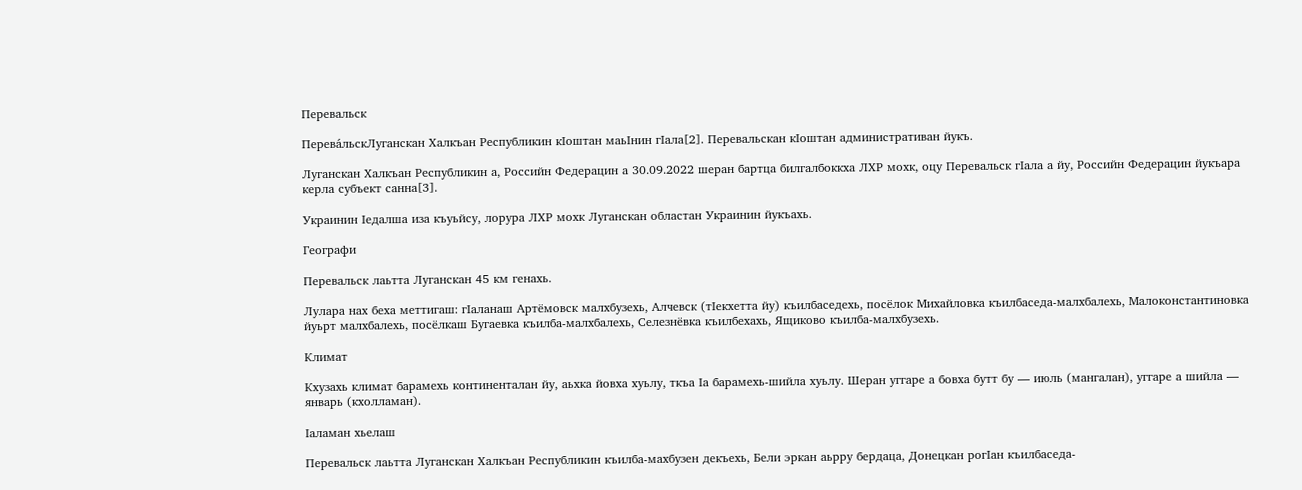Перевальск

Перева́льскЛуганскан Халкъан Республикин кӀоштан маьӀнин гӀала[2]. Перевальскан кӀоштан административан йукъ.

Луганскан Халкъан Республикин а, Российн Федерацин а 30.09.2022 шеран бартца билгалбоккха ЛХР мохк, оцу Перевальск гӀала а йу, Российн Федерацин йукъара керла субъект санна[3].

Украинин Ӏедалша иза къуьйсу, лорура ЛХР мохк Луганскан областан Украинин йукъахь.

Географи

Перевальск лаьтта Луганскан 45 км генахь.

Лулара нах беха меттигаш: гӀаланаш Артёмовск малхбузехь, Алчевск (тӀекхетта йу) къилбаседехь, посёлок Михайловка къилбаседа-малхбалехь, Малоконстантиновка йуьрт малхбалехь, посёлкаш Бугаевка къилба-малхбалехь, Селезнёвка къилбехахь, Ящиково къилба-малхбузехь.

Климат

Кхузахь климат барамехь континенталан йу, аьхка йовха хуьлу, ткъа Ӏа барамехь-шийла хуьлу. Шеран уггаре а бовха бутт бу — июль (мангалан), уггаре а шийла — январь (кхолламан).

Ӏаламан хьелаш

Перевальск лаьтта Луганскан Халкъан Республикин къилба-махбузен декъехь, Бели эркан аьрру бердаца, Донецкан рогӀан къилбаседа-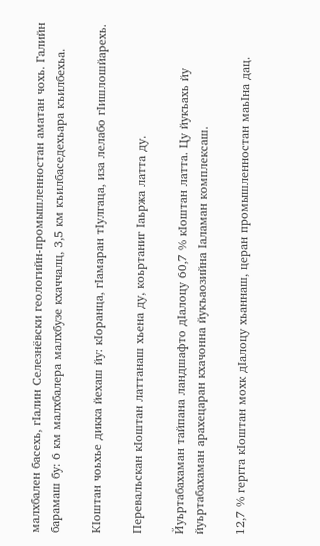малхбален басехь, гӀалин Селезнёвски геологийн-промышленностан аматан чохь. Галийн барамаш бу: 6 км малхбалера малхбузе кхаччалц, 3,5 км къилбаседехьара къилбехьа.

КӀоштан чоьхье дикка йехаш йу: кӀоранца, гӀамаран тӀулгаца, иза лелабо гӀишлошйарехь.

Перевальскан кӀоштан латтанаш хьена ду, коьртаниг Ӏаьржа латта ду.

Йуьртабахаман тайпана ландшафто дӀалоцу 60,7 % кӀоштан латта. Цу йукъахь йу йуьртабахаман арахецаран кхачонна йукъаозийна Ӏаламан комплексаш.

12,7 % гергга кӀоштан мохк дӀалоцу хьаннаш, церан промышленностан маьӀна дац.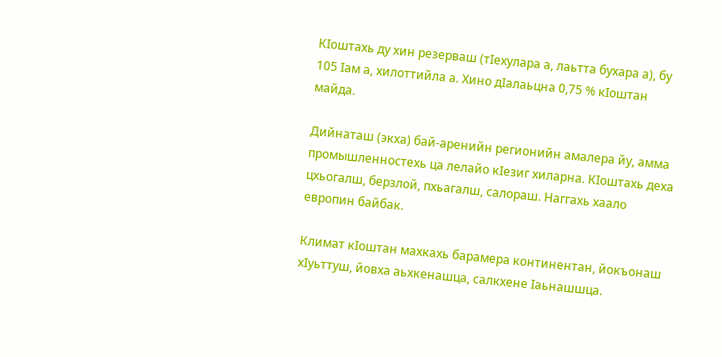КӀоштахь ду хин резерваш (тӀехулара а, лаьтта бухара а), бу 105 Ӏам а, хилоттийла а. Хино дӀалаьцна 0,75 % кӀоштан майда.

Дийнаташ (экха) бай-аренийн регионийн амалера йу, амма промышленностехь ца лелайо кӀезиг хиларна. КӀоштахь деха цхьогалш, берзлой, пхьагалш, салораш. Наггахь хаало европин байбак.

Климат кӀоштан махкахь барамера континентан, йокъонаш хӀуьттуш, йовха аьхкенашца, салкхене Ӏаьнашшца.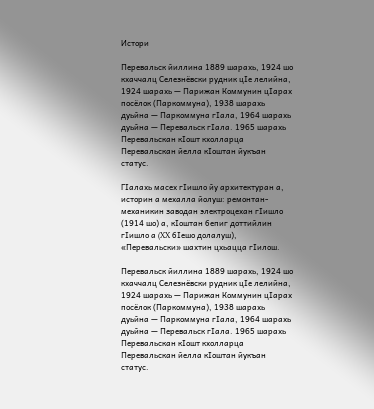Истори

Перевальск йиллина 1889 шарахь, 1924 шо кхаччалц Селезнёвски рудник цӀе лелийна, 1924 шарахь — Парижан Коммунин цӀарах посёлок (Паркоммуна), 1938 шарахь дуьйна — Паркоммуна гӀала, 1964 шарахь дуьйна — Перевальск гӀала. 1965 шарахь Перевальскан кӀошт кхолларца Перевальскан йелла кӀоштан йукъан статус.

ГӀалахь масех гӀишло йу архитектуран а, историн а мехалла йолуш: ремонтан-механикин заводан электроцехан гӀишло (1914 шо) а, кӀоштан бепиг доттийлин гӀишло а (XX бӀешо долалуш), «Перевальски» шахтин цхьацца гӀилош.

Перевальск йиллина 1889 шарахь, 1924 шо кхаччалц Селезнёвски рудник цӀе лелийна, 1924 шарахь — Парижан Коммунин цӀарах посёлок (Паркоммуна), 1938 шарахь дуьйна — Паркоммуна гӀала, 1964 шарахь дуьйна — Перевальск гӀала. 1965 шарахь Перевальскан кӀошт кхолларца Перевальскан йелла кӀоштан йукъан статус.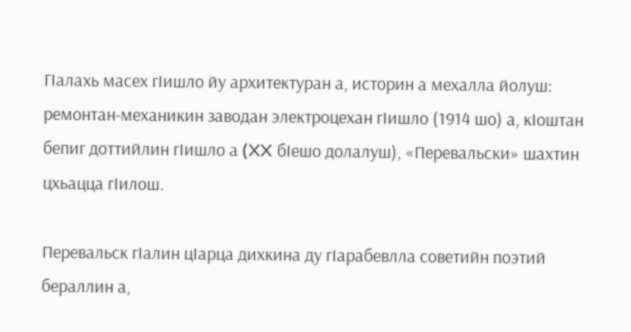ГӀалахь масех гӀишло йу архитектуран а, историн а мехалла йолуш: ремонтан-механикин заводан электроцехан гӀишло (1914 шо) а, кӀоштан бепиг доттийлин гӀишло а (XX бӀешо долалуш), «Перевальски» шахтин цхьацца гӀилош.

Перевальск гӀалин цӀарца дихкина ду гӀарабевлла советийн поэтий бераллин а,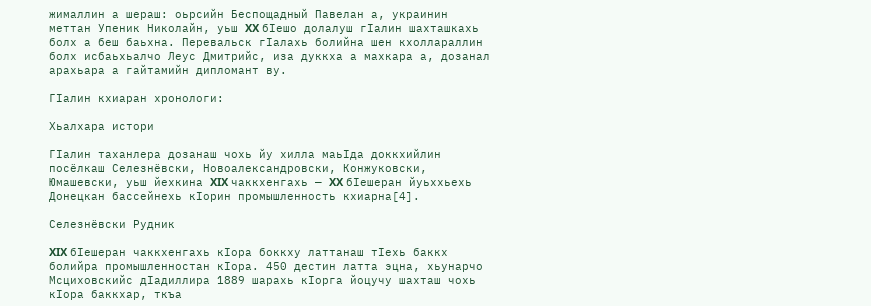жималлин а шераш: оьрсийн Беспощадный Павелан а, украинин меттан Упеник Николайн, уьш XX бӀешо долалуш гӀалин шахташкахь болх а беш баьхна. Перевальск гӀалахь болийна шен кхоллараллин болх исбаьхьалчо Леус Дмитрийс, иза дуккха а махкара а, дозанал арахьара а гайтамийн дипломант ву.

ГӀалин кхиаран хронологи:

Хьалхара истори

ГӀалин таханлера дозанаш чохь йу хилла маьӀда доккхийлин посёлкаш Селезнёвски, Новоалександровски, Конжуковски, Юмашевски, уьш йехкина XIX чаккхенгахь — XX бӀешеран йуьххьехь Донецкан бассейнехь кӀорин промышленность кхиарна[4].

Селезнёвски Рудник

XIX бӀешеран чаккхенгахь кӀора боккху латтанаш тӀехь баккх болийра промышленностан кӀора. 450 дестин латта эцна, хьунарчо Мсциховскийс дӀадиллира 1889 шарахь кӀорга йоцучу шахташ чохь кӀора баккхар, ткъа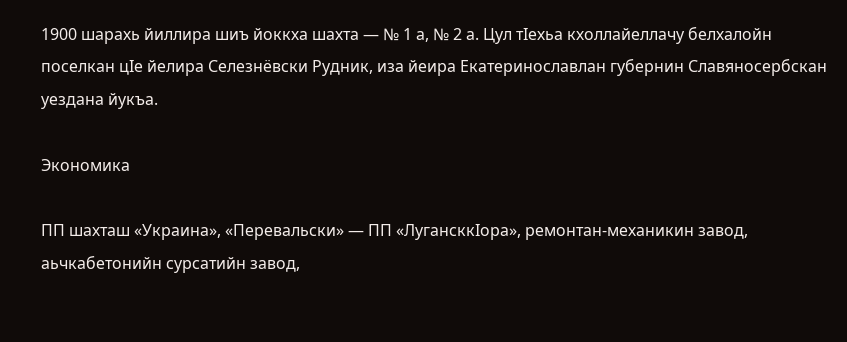1900 шарахь йиллира шиъ йоккха шахта — № 1 а, № 2 а. Цул тӀехьа кхоллайеллачу белхалойн поселкан цӀе йелира Селезнёвски Рудник, иза йеира Екатеринославлан губернин Славяносербскан уездана йукъа.

Экономика

ПП шахташ «Украина», «Перевальски» — ПП «ЛугансккӀора», ремонтан-механикин завод, аьчкабетонийн сурсатийн завод,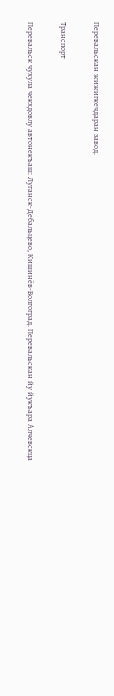Перевальскан жижигкечдаран завод.

Транспорт

Перевальск чухула чекхдовлу автонекъаш: Луганск-Дебальцево, Кишинёв-Волгоград. Перевальскан йу йукъара Алчевскца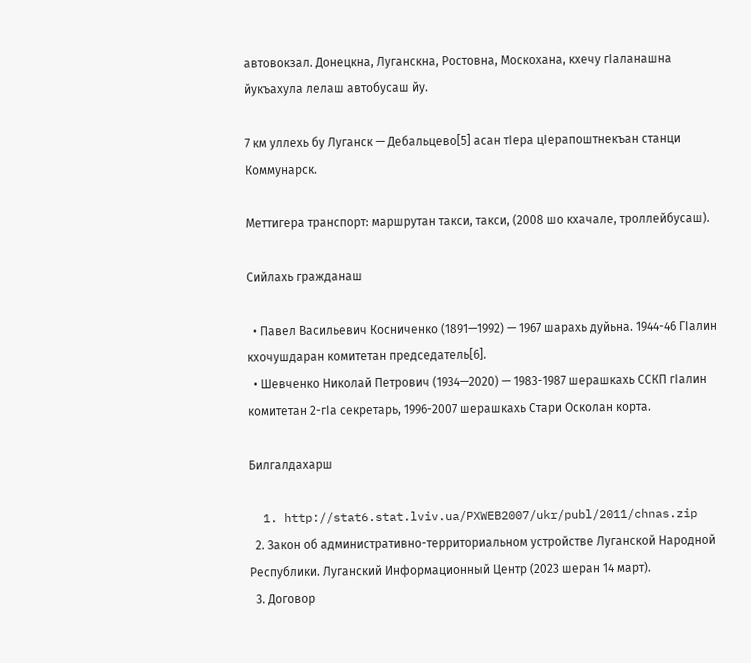автовокзал. Донецкна, Луганскна, Ростовна, Москохана, кхечу гӀаланашна йукъахула лелаш автобусаш йу.

7 км уллехь бу Луганск — Дебальцево[5] асан тӀера цӀерапоштнекъан станци Коммунарск.

Меттигера транспорт: маршрутан такси, такси, (2008 шо кхачале, троллейбусаш).

Сийлахь гражданаш

  • Павел Васильевич Косниченко (1891—1992) — 1967 шарахь дуйьна. 1944-46 ГӀалин кхочушдаран комитетан председатель[6].
  • Шевченко Николай Петрович (1934—2020) — 1983-1987 шерашкахь ССКП гӀалин комитетан 2-гӀа секретарь, 1996-2007 шерашкахь Стари Осколан корта.

Билгалдахарш

  1. http://stat6.stat.lviv.ua/PXWEB2007/ukr/publ/2011/chnas.zip
  2. Закон об административно-территориальном устройстве Луганской Народной Республики. Луганский Информационный Центр (2023 шеран 14 март).
  3. Договор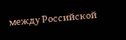между Российской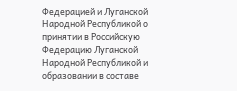Федерацией и Луганской Народной Республикой о принятии в Российскую Федерацию Луганской Народной Республикой и образовании в составе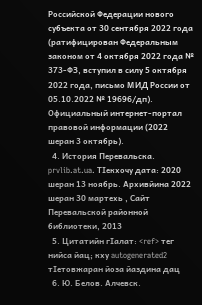Российской Федерации нового субъекта от 30 сентября 2022 года (ратифицирован Федеральным законом от 4 октября 2022 года № 373-ФЗ, вступил в силу 5 октября 2022 года, письмо МИД России от 05.10.2022 № 19696/дп). Официальный интернет-портал правовой информации (2022 шеран 3 октябрь).
  4. История Перевальска. prvlib.at.ua. ТӀекхочу дата: 2020 шеран 13 ноябрь. Архивйина 2022 шеран 30 мартехь , Сайт Перевальской районной библиотеки, 2013
  5. Цитатийн гӀалат: <ref> тег нийса йац; кху autogenerated2 тIетовжаран йоза йаздина дац
  6. Ю. Белов. Алчевск.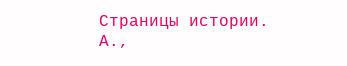Страницы истории. А.,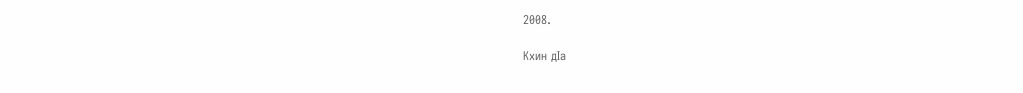2008.

Кхин дӀа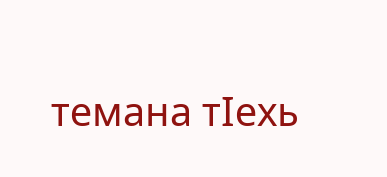темана тӀехь